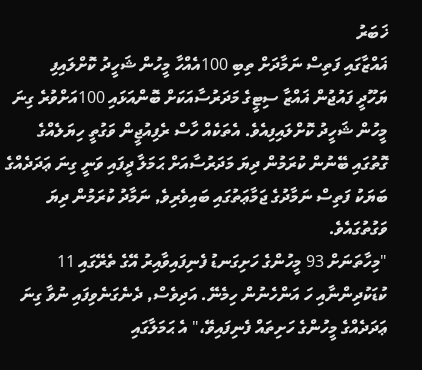ޚަބަރު
ޣައްޒާގައި ފަތިސް ނަމާދަށް ތިބި 100އެއްހާ މީހުން ޝަހީދު ކޮށްލައިފި
ޔަހޫދީ ފައުޖުން ޣައްޒާ ސިޓީގެ މަދަރުސާއަކަށް ބޮންއަޅައި 100އަށްވުރެ ގިނަ މީހުން ޝަހީދު ކޮށްލައިފިއެވެ. އެތަކެއް ހާސް ރެފިއުޖީން ވަގުތީ ހިޔަލެއްގެ ގޮތުގައި ބޭނުން ކުރަމުން ދިޔަ މަދަރުސާއަށް ޙަމަލާ ދީފައި ވަނީ ގިނަ ޢަދަދެއްގެ ބަޔަކު ފަތިސް ނަމާދުގެ ޖަމާޢަތުގައި ބައިވެރިވެ, ނަމާދު ކުރަމުން ދިޔަ ވަގުތުގައެވެ.
"މިހާތަނަށް 93 މީހުންގެ ހަށިގަނޑު ފެނިފައިވާއިރު އޭގެ ތެރޭގައި 11 ކުޑަކުދިންނާއި ހަ އަންހެނުން ހިމެނޭ. އަދިވެސް, ދެނެގަނެވިފައި ނުވާ ގިނަ ޢަދަދެއްގެ މީހުންގެ ހަށިތައް ފެނިފައިވޭ،" އެ ޙަމަލާގައި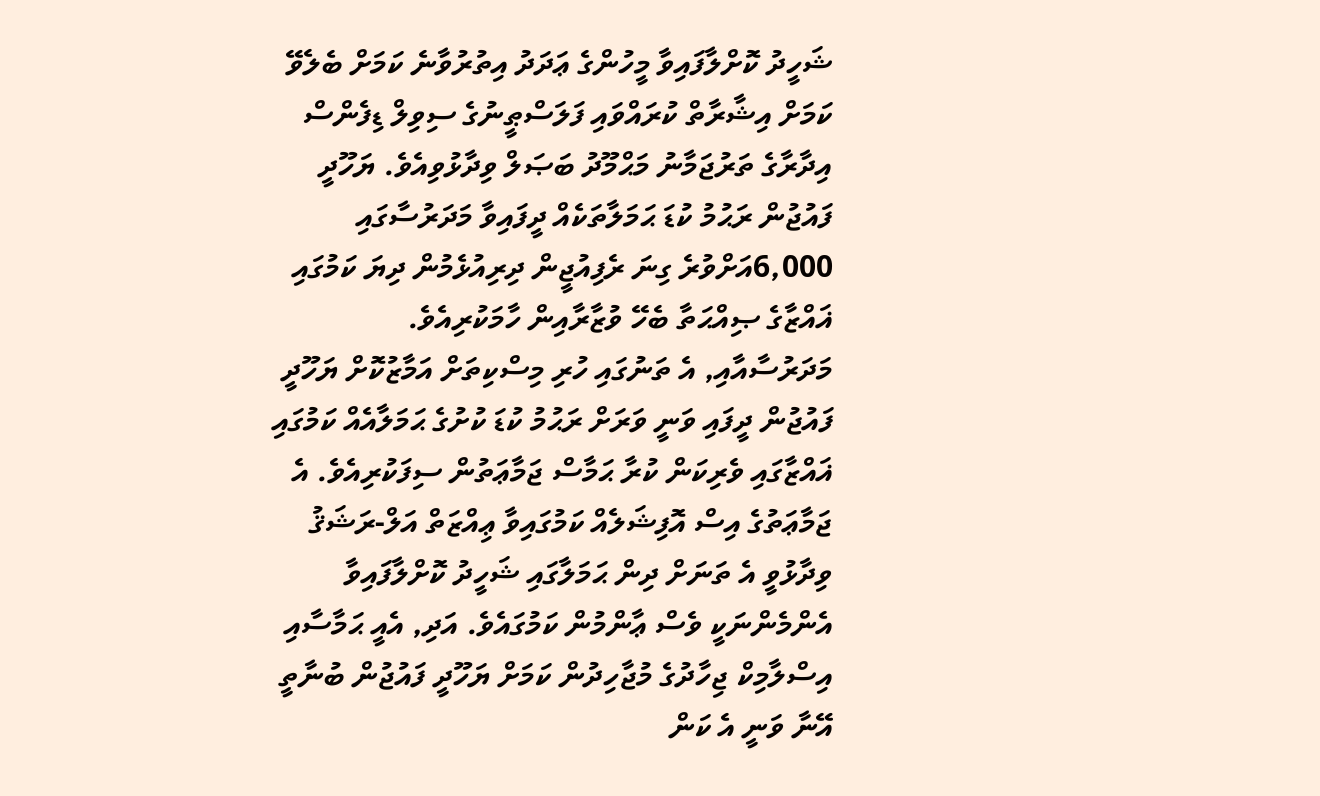ޝަހީދު ކޮށްލާފައިވާ މީހުންގެ ޢަދަދު އިތުރުވާނެ ކަމަށް ބެލެވޭ ކަމަށް އިޝާރާތް ކުރައްވައި ފަލަސްޠީނުގެ ސިވިލް ޑިފެންސް އިދާރާގެ ތަރުޖަމާނު މަޙްމޫދު ބަޞަލް ވިދާޅުވިއެވެ. ޔަހޫދީ ފައުޖުން ރަޙުމު ކުޑަ ޙަމަލާތަކެއް ދީފައިވާ މަދަރުސާގައި 6,000އަށްވުރެ ގިނަ ރެފިއުޖީން ދިރިއުޅެމުން ދިޔަ ކަމުގައި ޣައްޒާގެ ޞިއްޙަތާ ބެހޭ ވުޒާރާއިން ހާމަކުރިއެވެ.
މަދަރުސާއާއި, އެ ތަނުގައި ހުރި މިސްކިތަށް އަމާޒުކޮށް ޔަހޫދީ ފައުޖުން ދީފައި ވަނީ ވަރަށް ރަޙުމު ކުޑަ ކުށުގެ ޙަމަލާއެއް ކަމުގައި ޣައްޒާގައި ވެރިކަން ކުރާ ޙަމާސް ޖަމާޢަތުން ސިފަކުރިއެވެ. އެ ޖަމާޢަތުގެ އިސް އޮފިޝަލެއް ކަމުގައިވާ ޢިއްޒަތް އަލް-ރަޝަޤު ވިދާޅުވީ އެ ތަނަށް ދިން ޙަމަލާގައި ޝަހީދު ކޮށްލާފައިވާ އެންމެންނަކީ ވެސް ޢާންމުން ކަމުގައެވެ. އަދި, އެއީ ޙަމާސާއި އިސްލާމިކް ޖިހާދުގެ މުޖާހިދުން ކަމަށް ޔަހޫދީ ފައުޖުން ބުނާތީ އޭނާ ވަނީ އެ ކަން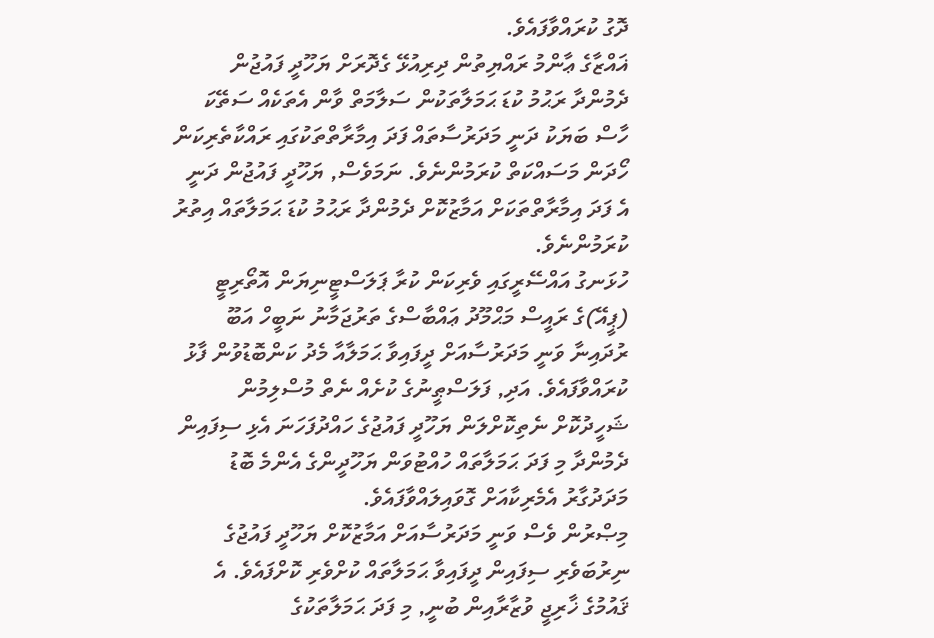ދޮގު ކުރައްވާފައެވެ.
ޣައްޒާގެ ޢާންމު ރައްޔިތުން ދިރިއުޅޭ ގެދޮރަށް ޔަހޫދީ ފައުޖުން ދެމުންދާ ރަޙުމު ކުޑަ ޙަމަލާތަކުން ސަލާމަތް ވާން އެތަކެއް ސަތޭކަ ހާސް ބަޔަކު ދަނީ މަދަރުސާތައް ފަދަ އިމާރާތްތަކުގައި ރައްކާތެރިކަން ހޯދަން މަސައްކަތް ކުރަމުންނެވެ. ނަމަވެސް, ޔަހޫދީ ފައުޖުން ދަނީ އެ ފަދަ އިމާރާތްތަކަށް އަމާޒުކޮށް ދެމުންދާ ރަޙުމު ކުޑަ ޙަމަލާތައް އިތުރު ކުރަމުންނެވެ.
ހުޅަނގު އައްސޭރީގައި ވެރިކަން ކުރާ ޕަލަސްޓީނިޔަން އޮތޯރިޓީ (ޕީއޭ)ގެ ރައީސް މަޙްމޫދު ޢައްބާސްގެ ތަރުޖަމާނު ނަބީހް އަބޫ ރުދައިނާ ވަނީ މަދަރުސާއަށް ދީފައިވާ ޙަމަލާއާ މެދު ކަންބޮޑުވުން ފާޅު ކުރައްވާފައެވެ. އަދި, ފަލަސްޠީނުގެ ކުށެއް ނެތް މުސްލިމުން ޝަހީދުކޮށް ނެތިކޮށްލަން ޔަހޫދީ ފައުޖުގެ ހައްދުފަހަނަ އެޅި ސިފައިން ދެމުންދާ މި ފަދަ ޙަމަލާތައް ހުއްޓުވަން ޔަހޫދީންގެ އެންމެ ބޮޑު މަދަދުގާރު އެމެރިކާއަށް ގޮވައިލައްވާފައެވެ.
މިޞްރުން ވެސް ވަނީ މަދަރުސާއަށް އަމާޒުކޮށް ޔަހޫދީ ފައުޖުގެ ނިރުބަވެރި ސިފައިން ދީފައިވާ ޙަމަލާތައް ކުށްވެރި ކޮށްފައެވެ. އެ ޤައުމުގެ ޚާރިޖީ ވުޒާރާއިން ބުނީ, މި ފަދަ ޙަމަލާތަކުގެ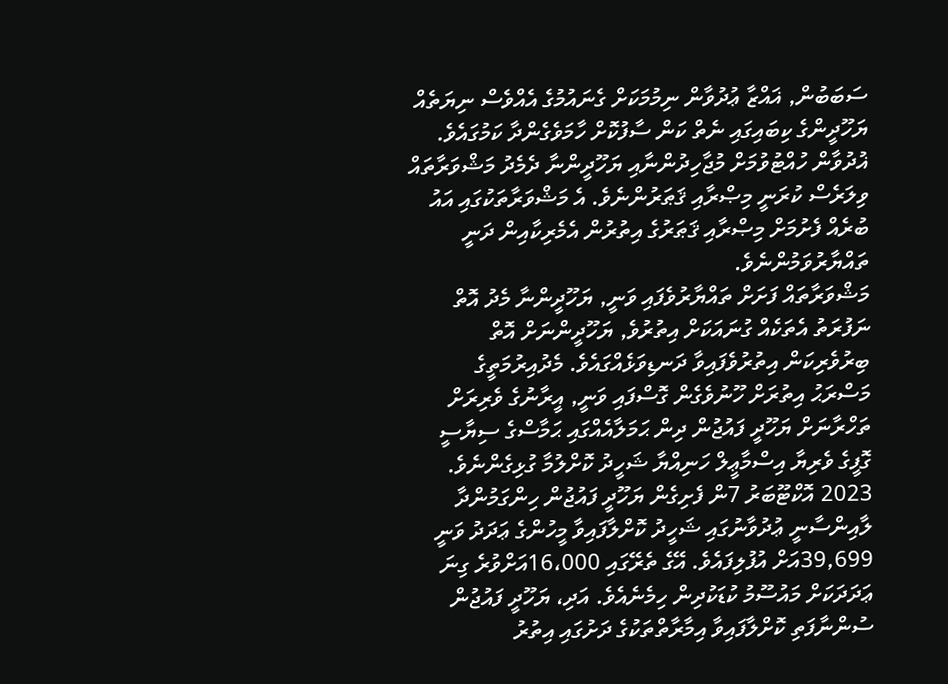ސަބަބުން, ޣައްޒާ ޢުދުވާން ނިމުމަކަށް ގެނައުމުގެ އެއްވެސް ނިޔަތެއް ޔަހޫދީންގެ ކިބައިގައި ނެތް ކަން ސާފުކޮށް ހާމަވެގެންދާ ކަމުގައެވެ. ޣުދުވާން ހުއްޓުވުމަށް މުޖާހިދުންނާއި ޔަހޫދީންނާ ދެމެދު މަޝްވަރާތައް ވިލަރެސް ކުރަނީ މިޞްރާއި ޤަޠަރުންނެވެ. އެ މަޝްވަރާތަކުގައި އައު ބުރެއް ފެށުމަށް މިޞްރާއި ޤަޠަރުގެ އިތުރުން އެމެރިކާއިން ދަނީ ތައްޔާރުވަމުންނެވެ.
މަޝްވަރާތައް ފަށަށް ތައްޔާރުވެފައި ވަނީ, ޔަހޫދީންނާ މެދު އޮތް ނަފުރަތު އެތަކެއް ގުނައަކަށް އިތުރުވެ, ޔަހޫދީންނަށް އޮތް ބިރުވެރިކަން އިތުރުވެފައިވާ ދަނޑިވަޅެއްގައެވެ. މެދުއިރުމަތީގެ މަސްރަޙު އިތުރަށް ހޫނުވެގެން ގޮސްފައި ވަނީ, އީރާނުގެ ވެރިރަށް ތަހްރާނަށް ޔަހޫދީ ފައުޖުން ދިން ޙަމަލާއެއްގައި ޙަމާސްގެ ސިޔާސީ ގޮފީގެ ވެރިޔާ އިސްމާޢީލް ހަނިއްޔާ ޝަހީދު ކޮށްލުމާ ގުޅިގެންނެވެ.
2023 އޮކްޓޫބަރު 7ން ފެށިގެން ޔަހޫދީ ފައުޖުން ހިންގަމުންދާ ލާއިންސާނީ ޢުދުވާނުގައި ޝަހީދު ކޮށްލާފައިވާ މީހުންގެ ޢަދަދު ވަނީ 39,699އަށް އުފުލިފައެވެ. އޭގެ ތެރޭގައި 16،000އަށްވުރެ ގިނަ ޢަދަދަކަށް މައުސޫމު ކުޑަކުދިން ހިމެނެއެވެ. އަދި، ޔަހޫދީ ފައުޖުން ސުންނާފަތި ކޮށްލާފައިވާ އިމާރާތްތަކުގެ ދަށުގައި އިތުރު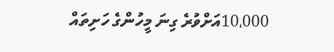10،000އަށްވުރެ ގިނަ މީހުންގެ ހަށިތައް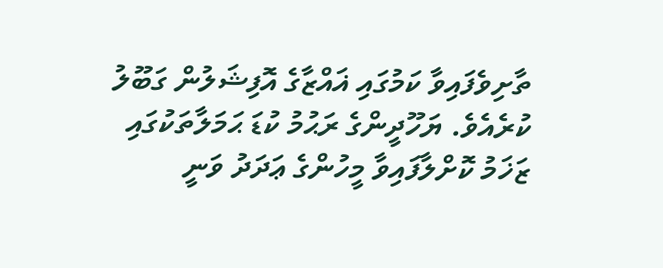ތާށިވެފައިވާ ކަމުގައި ޣައްޒާގެ އޮފިޝަލުން ގަބޫލު ކުރެއެވެ. ޔަހޫދީންގެ ރަޙުމު ކުޑަ ޙަމަލާތަކުގައި ޒަޚަމު ކޮށްލާފައިވާ މީހުންގެ ޢަދަދު ވަނީ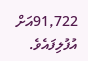91,722އަށް އުފުލިފައެވެ.